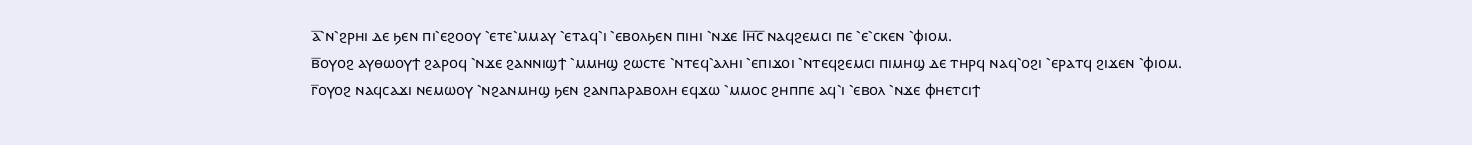ⲁ̅⳿ⲛ⳿ϩⲣⲏⲓ ⲇⲉ ϧⲉⲛ ⲡⲓ⳿ⲉϩⲟⲟⲩ ⳿ⲉⲧⲉ⳿ⲙⲙⲁⲩ ⳿ⲉⲧⲁϥ⳿ⲓ ⳿ⲉⲃⲟⲗϧⲉⲛ ⲡⲓⲏⲓ ⳿ⲛϫⲉ Ⲓⲏ̅ⲥ̅ ⲛⲁϥϩⲉⲙⲥⲓ ⲡⲉ ⳿ⲉ⳿ⲥⲕⲉⲛ ⳿ⲫⲓⲟⲙ.
ⲃ̅ⲟⲩⲟϩ ⲁⲩⲑⲱⲟⲩϯ ϩⲁⲣⲟϥ ⳿ⲛϫⲉ ϩⲁⲛⲛⲓϣϯ ⳿ⲙⲙⲏϣ ϩⲱⲥⲧⲉ ⳿ⲛⲧⲉϥ⳿ⲁⲗⲏⲓ ⳿ⲉⲡⲓϫⲟⲓ ⳿ⲛⲧⲉϥϩⲉⲙⲥⲓ ⲡⲓⲙⲏϣ ⲇⲉ ⲧⲏⲣϥ ⲛⲁϥ⳿ⲟϩⲓ ⳿ⲉⲣⲁⲧϥ ϩⲓϫⲉⲛ ⳿ⲫⲓⲟⲙ.
ⲅ̅ⲟⲩⲟϩ ⲛⲁϥⲥⲁϫⲓ ⲛⲉⲙⲱⲟⲩ ⳿ⲛϩⲁⲛⲙⲏϣ ϧⲉⲛ ϩⲁⲛⲡⲁⲣⲁⲃⲟⲗⲏ ⲉϥϫⲱ ⳿ⲙⲙⲟⲥ ϩⲏⲡⲡⲉ ⲁϥ⳿ⲓ ⳿ⲉⲃⲟⲗ ⳿ⲛϫⲉ ⲫⲏⲉⲧⲥⲓϯ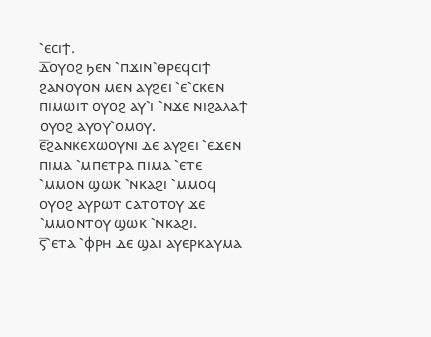⳿ⲉⲥⲓϯ.
ⲇ̅ⲟⲩⲟϩ ϧⲉⲛ ⳿ⲡϫⲓⲛ⳿ⲑⲣⲉϥⲥⲓϯ ϩⲁⲛⲟⲩⲟⲛ ⲙⲉⲛ ⲁⲩϩⲉⲓ ⳿ⲉ⳿ⲥⲕⲉⲛ ⲡⲓⲙⲱⲓⲧ ⲟⲩⲟϩ ⲁⲩ⳿ⲓ ⳿ⲛϫⲉ ⲛⲓϩⲁⲗⲁϯ ⲟⲩⲟϩ ⲁⲩⲟⲩ⳿ⲟⲙⲟⲩ.
ⲉ̅ϩⲁⲛⲕⲉⲭⲱⲟⲩⲛⲓ ⲇⲉ ⲁⲩϩⲉⲓ ⳿ⲉϫⲉⲛ ⲡⲓⲙⲁ ⳿ⲙⲡⲉⲧⲣⲁ ⲡⲓⲙⲁ ⳿ⲉⲧⲉ ⳿ⲙⲙⲟⲛ ϣⲱⲕ ⳿ⲛⲕⲁϩⲓ ⳿ⲙⲙⲟϥ ⲟⲩⲟϩ ⲁⲩⲣⲱⲧ ⲥⲁⲧⲟⲧⲟⲩ ϫⲉ ⳿ⲙⲙⲟⲛⲧⲟⲩ ϣⲱⲕ ⳿ⲛⲕⲁϩⲓ.
ⲋ̅⳿ⲉⲧⲁ ⳿ⲫⲣⲏ ⲇⲉ ϣⲁⲓ ⲁⲩⲉⲣⲕⲁⲩⲙⲁ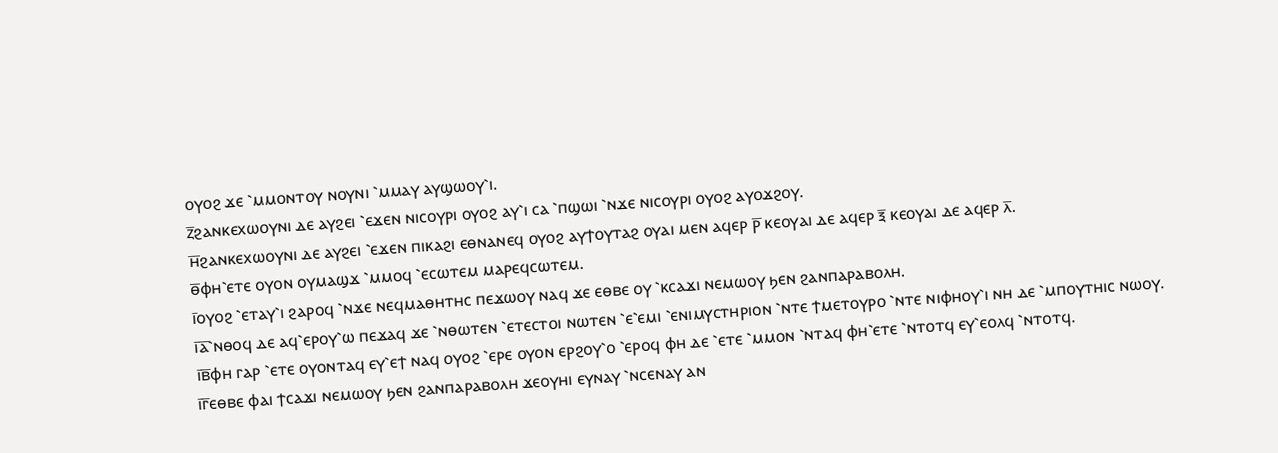ⲟⲩⲟϩ ϫⲉ ⳿ⲙⲙⲟⲛⲧⲟⲩ ⲛⲟⲩⲛⲓ ⳿ⲙⲙⲁⲩ ⲁⲩϣⲱⲟⲩ⳿ⲓ.
ⲍ̅ϩⲁⲛⲕⲉⲭⲱⲟⲩⲛⲓ ⲇⲉ ⲁⲩϩⲉⲓ ⳿ⲉϫⲉⲛ ⲛⲓⲥⲟⲩⲣⲓ ⲟⲩⲟϩ ⲁⲩ⳿ⲓ ⲥⲁ ⳿ⲡϣⲱⲓ ⳿ⲛϫⲉ ⲛⲓⲥⲟⲩⲣⲓ ⲟⲩⲟϩ ⲁⲩⲟϫϩⲟⲩ.
ⲏ̅ϩⲁⲛⲕⲉⲭⲱⲟⲩⲛⲓ ⲇⲉ ⲁⲩϩⲉⲓ ⳿ⲉϫⲉⲛ ⲡⲓⲕⲁϩⲓ ⲉⲑⲛⲁⲛⲉϥ ⲟⲩⲟϩ ⲁⲩϯⲟⲩⲧⲁϩ ⲟⲩⲁⲓ ⲙⲉⲛ ⲁϥⲉⲣ ⲣ̅ ⲕⲉⲟⲩⲁⲓ ⲇⲉ ⲁϥⲉⲣ ⲝ̅ ⲕⲉⲟⲩⲁⲓ ⲇⲉ ⲁϥⲉⲣ ⲗ̅.
ⲑ̅ⲫⲏ⳿ⲉⲧⲉ ⲟⲩⲟⲛ ⲟⲩⲙⲁϣϫ ⳿ⲙⲙⲟϥ ⳿ⲉⲥⲱⲧⲉⲙ ⲙⲁⲣⲉϥⲥⲱⲧⲉⲙ.
ⲓ̅ⲟⲩⲟϩ ⳿ⲉⲧⲁⲩ⳿ⲓ ϩⲁⲣⲟϥ ⳿ⲛϫⲉ ⲛⲉϥⲙⲁⲑⲏⲧⲏⲥ ⲡⲉϫⲱⲟⲩ ⲛⲁϥ ϫⲉ ⲉⲑⲃⲉ ⲟⲩ ⳿ⲕⲥⲁϫⲓ ⲛⲉⲙⲱⲟⲩ ϧⲉⲛ ϩⲁⲛⲡⲁⲣⲁⲃⲟⲗⲏ.
ⲓ̅ⲁ̅⳿ⲛⲑⲟϥ ⲇⲉ ⲁϥ⳿ⲉⲣⲟⲩ⳿ⲱ ⲡⲉϫⲁϥ ϫⲉ ⳿ⲛⲑⲱⲧⲉⲛ ⳿ⲉⲧⲉⲥⲧⲟⲓ ⲛⲱⲧⲉⲛ ⳿ⲉ⳿ⲉⲙⲓ ⳿ⲉⲛⲓⲙⲩⲥⲧⲏⲣⲓⲟⲛ ⳿ⲛⲧⲉ ϯⲙⲉⲧⲟⲩⲣⲟ ⳿ⲛⲧⲉ ⲛⲓⲫⲏⲟⲩ⳿ⲓ ⲛⲏ ⲇⲉ ⳿ⲙⲡⲟⲩⲧⲏⲓⲥ ⲛⲱⲟⲩ.
ⲓ̅ⲃ̅ⲫⲏ ⲅⲁⲣ ⳿ⲉⲧⲉ ⲟⲩⲟⲛⲧⲁϥ ⲉⲩ⳿ⲉϯ ⲛⲁϥ ⲟⲩⲟϩ ⳿ⲉⲣⲉ ⲟⲩⲟⲛ ⲉⲣϩⲟⲩ⳿ⲟ ⳿ⲉⲣⲟϥ ⲫⲏ ⲇⲉ ⳿ⲉⲧⲉ ⳿ⲙⲙⲟⲛ ⳿ⲛⲧⲁϥ ⲫⲏ⳿ⲉⲧⲉ ⳿ⲛⲧⲟⲧϥ ⲉⲩ⳿ⲉⲟⲗϥ ⳿ⲛⲧⲟⲧϥ.
ⲓ̅ⲅ̅ⲉⲑⲃⲉ ⲫⲁⲓ ϯⲥⲁϫⲓ ⲛⲉⲙⲱⲟⲩ ϧⲉⲛ ϩⲁⲛⲡⲁⲣⲁⲃⲟⲗⲏ ϫⲉⲟⲩⲏⲓ ⲉⲩⲛⲁⲩ ⳿ⲛⲥⲉⲛⲁⲩ ⲁⲛ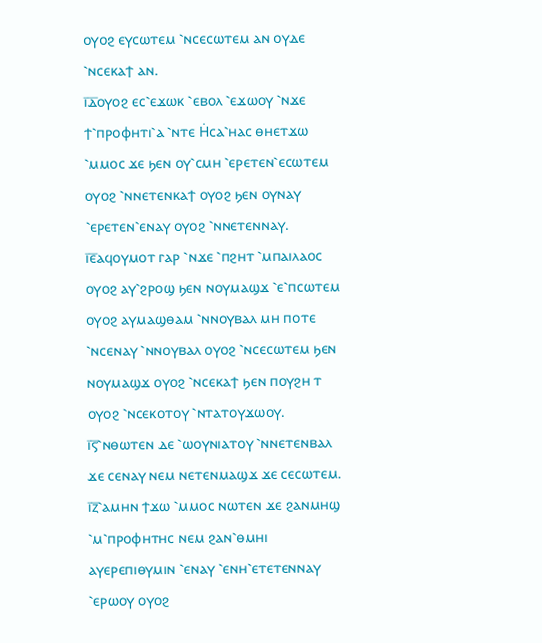ⲟⲩⲟϩ ⲉⲩⲥⲱⲧⲉⲙ ⳿ⲛⲥⲉⲥⲱⲧⲉⲙ ⲁⲛ ⲟⲩⲇⲉ ⳿ⲛⲥⲉⲕⲁϯ ⲁⲛ.
ⲓ̅ⲇ̅ⲟⲩⲟϩ ⲉⲥ⳿ⲉϫⲱⲕ ⳿ⲉⲃⲟⲗ ⳿ⲉϫⲱⲟⲩ ⳿ⲛϫⲉ ϯ⳿ⲡⲣⲟⲫⲏⲧⲓ⳿ⲁ ⳿ⲛⲧⲉ Ⲏ̇ⲥⲁ⳿ⲏⲁⲥ ⲑⲏⲉⲧϫⲱ ⳿ⲙⲙⲟⲥ ϫⲉ ϧⲉⲛ ⲟⲩ⳿ⲥⲙⲏ ⳿ⲉⲣⲉⲧⲉⲛ⳿ⲉⲥⲱⲧⲉⲙ ⲟⲩⲟϩ ⳿ⲛⲛⲉⲧⲉⲛⲕⲁϯ ⲟⲩⲟϩ ϧⲉⲛ ⲟⲩⲛⲁⲩ ⳿ⲉⲣⲉⲧⲉⲛ⳿ⲉⲛⲁⲩ ⲟⲩⲟϩ ⳿ⲛⲛⲉⲧⲉⲛⲛⲁⲩ.
ⲓ̅ⲉ̅ⲁϥⲟⲩⲙⲟⲧ ⲅⲁⲣ ⳿ⲛϫⲉ ⳿ⲡϩⲏⲧ ⳿ⲙⲡⲁⲓⲗⲁⲟⲥ ⲟⲩⲟϩ ⲁⲩ⳿ϩⲣⲟϣ ϧⲉⲛ ⲛⲟⲩⲙⲁϣϫ ⳿ⲉ⳿ⲡⲥⲱⲧⲉⲙ ⲟⲩⲟϩ ⲁⲩⲙⲁϣⲑⲁⲙ ⳿ⲛⲛⲟⲩⲃⲁⲗ ⲙⲏ ⲡⲟⲧⲉ ⳿ⲛⲥⲉⲛⲁⲩ ⳿ⲛⲛⲟⲩⲃⲁⲗ ⲟⲩⲟϩ ⳿ⲛⲥⲉⲥⲱⲧⲉⲙ ϧⲉⲛ ⲛⲟⲩⲙⲁϣϫ ⲟⲩⲟϩ ⳿ⲛⲥⲉⲕⲁϯ ϧⲉⲛ ⲡⲟⲩϩⲏ ⲧ ⲟⲩⲟϩ ⳿ⲛⲥⲉⲕⲟⲧⲟⲩ ⳿ⲛⲧⲁⲧⲟⲩϫⲱⲟⲩ.
ⲓ̅ⲋ̅⳿ⲛⲑⲱⲧⲉⲛ ⲇⲉ ⳿ⲱⲟⲩⲛⲓⲁⲧⲟⲩ ⳿ⲛⲛⲉⲧⲉⲛⲃⲁⲗ ϫⲉ ⲥⲉⲛⲁⲩ ⲛⲉⲙ ⲛⲉⲧⲉⲛⲙⲁϣϫ ϫⲉ ⲥⲉⲥⲱⲧⲉⲙ.
ⲓ̅ⲍ̅⳿ⲁⲙⲏⲛ ϯϫⲱ ⳿ⲙⲙⲟⲥ ⲛⲱⲧⲉⲛ ϫⲉ ϩⲁⲛⲙⲏϣ ⳿ⲙ⳿ⲡⲣⲟⲫⲏⲧⲏⲥ ⲛⲉⲙ ϩⲁⲛ⳿ⲑⲙⲏⲓ ⲁⲩⲉⲣⲉⲡⲓⲑⲩⲙⲓⲛ ⳿ⲉⲛⲁⲩ ⳿ⲉⲛⲏ⳿ⲉⲧⲉⲧⲉⲛⲛⲁⲩ ⳿ⲉⲣⲱⲟⲩ ⲟⲩⲟϩ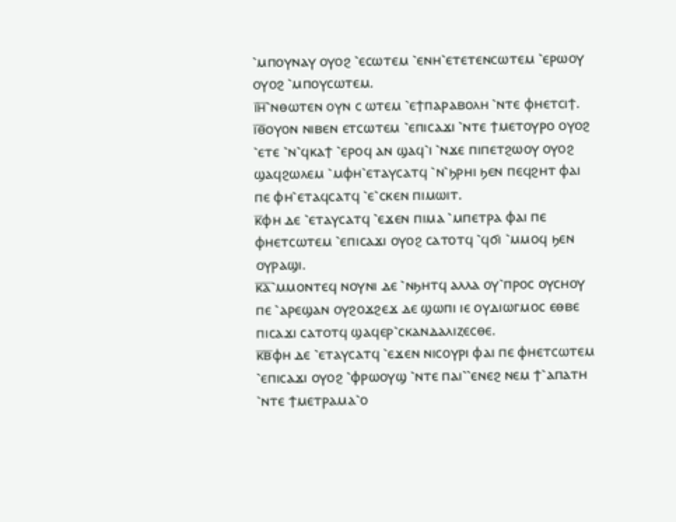⳿ⲙⲡⲟⲩⲛⲁⲩ ⲟⲩⲟϩ ⳿ⲉⲥⲱⲧⲉⲙ ⳿ⲉⲛⲏ⳿ⲉⲧⲉⲧⲉⲛⲥⲱⲧⲉⲙ ⳿ⲉⲣⲱⲟⲩ ⲟⲩⲟϩ ⳿ⲙⲡⲟⲩⲥⲱⲧⲉⲙ.
ⲓ̅ⲏ̅⳿ⲛⲑⲱⲧⲉⲛ ⲟⲩⲛ ⲥ ⲱⲧⲉⲙ ⳿ⲉϯⲡⲁⲣⲁⲃⲟⲗⲏ ⳿ⲛⲧⲉ ⲫⲏⲉⲧⲥⲓϯ.
ⲓ̅ⲑ̅ⲟⲩⲟⲛ ⲛⲓⲃⲉⲛ ⲉⲧⲥⲱⲧⲉⲙ ⳿ⲉⲡⲓⲥⲁϫⲓ ⳿ⲛⲧⲉ ϯⲙⲉⲧⲟⲩⲣⲟ ⲟⲩⲟϩ ⳿ⲉⲧⲉ ⳿ⲛ⳿ϥⲕⲁϯ ⳿ⲉⲣⲟϥ ⲁⲛ ϣⲁϥ⳿ⲓ ⳿ⲛϫⲉ ⲡⲓⲡⲉⲧϩⲱⲟⲩ ⲟⲩⲟϩ ϣⲁϥϩⲱⲗⲉⲙ ⳿ⲙⲫⲏ⳿ⲉⲧⲁⲩⲥⲁⲧϥ ⳿ⲛ⳿ϧⲣⲏⲓ ϧⲉⲛ ⲡⲉϥϩⲏⲧ ⲫⲁⲓ ⲡⲉ ⲫⲏ⳿ⲉⲧⲁϥⲥⲁⲧϥ ⳿ⲉ⳿ⲥⲕⲉⲛ ⲡⲓⲙⲱⲓⲧ.
ⲕ̅ⲫⲏ ⲇⲉ ⳿ⲉⲧⲁⲩⲥⲁⲧϥ ⳿ⲉϫⲉⲛ ⲡⲓⲙⲁ ⳿ⲙⲡⲉⲧⲣⲁ ⲫⲁⲓ ⲡⲉ ⲫⲏⲉⲧⲥⲱⲧⲉⲙ ⳿ⲉⲡⲓⲥⲁϫⲓ ⲟⲩⲟϩ ⲥⲁⲧⲟⲧϥ ⳿ϥϭⲓ ⳿ⲙⲙⲟϥ ϧⲉⲛ ⲟⲩⲣⲁϣⲓ.
ⲕ̅ⲁ̅⳿ⲙⲙⲟⲛⲧⲉϥ ⲛⲟⲩⲛⲓ ⲇⲉ ⳿ⲛϧⲏⲧϥ ⲁⲗⲗⲁ ⲟⲩ⳿ⲡⲣⲟⲥ ⲟⲩⲥⲏⲟⲩ ⲡⲉ ⳿ⲁⲣⲉϣⲁⲛ ⲟⲩϩⲟϫϩⲉϫ ⲇⲉ ϣⲱⲡⲓ ⲓⲉ ⲟⲩⲇⲓⲱⲅⲙⲟⲥ ⲉⲑⲃⲉ ⲡⲓⲥⲁϫⲓ ⲥⲁⲧⲟⲧϥ ϣⲁϥⲉⲣ⳿ⲥⲕⲁⲛⲇⲁⲗⲓⲍⲉⲥⲑⲉ.
ⲕ̅ⲃ̅ⲫⲏ ⲇⲉ ⳿ⲉⲧⲁⲩⲥⲁⲧϥ ⳿ⲉϫⲉⲛ ⲛⲓⲥⲟⲩⲣⲓ ⲫⲁⲓ ⲡⲉ ⲫⲏⲉⲧⲥⲱⲧⲉⲙ ⳿ⲉⲡⲓⲥⲁϫⲓ ⲟⲩⲟϩ ⳿ⲫⲣⲱⲟⲩϣ ⳿ⲛⲧⲉ ⲡⲁⲓ⳿⳿ⲉⲛⲉϩ ⲛⲉⲙ ϯ⳿ⲁⲡⲁⲧⲏ ⳿ⲛⲧⲉ ϯⲙⲉⲧⲣⲁⲙⲁ⳿ⲟ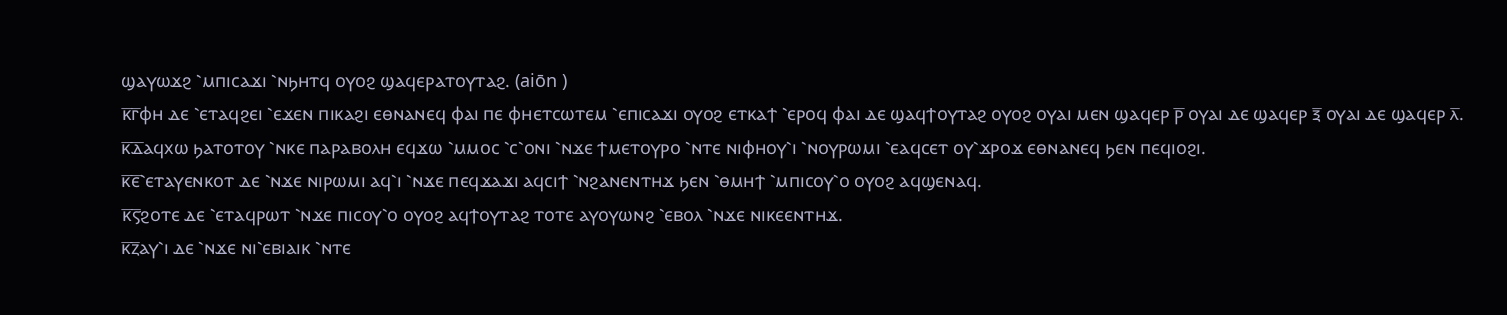ϣⲁⲩⲱϫϩ ⳿ⲙⲡⲓⲥⲁϫⲓ ⳿ⲛϧⲏⲧϥ ⲟⲩⲟϩ ϣⲁϥⲉⲣⲁⲧⲟⲩⲧⲁϩ. (aiōn )
ⲕ̅ⲅ̅ⲫⲏ ⲇⲉ ⳿ⲉⲧⲁϥϩⲉⲓ ⳿ⲉϫⲉⲛ ⲡⲓⲕⲁϩⲓ ⲉⲑⲛⲁⲛⲉϥ ⲫⲁⲓ ⲡⲉ ⲫⲏⲉⲧⲥⲱⲧⲉⲙ ⳿ⲉⲡⲓⲥⲁϫⲓ ⲟⲩⲟϩ ⲉⲧⲕⲁϯ ⳿ⲉⲣⲟϥ ⲫⲁⲓ ⲇⲉ ϣⲁϥϯⲟⲩⲧⲁϩ ⲟⲩⲟϩ ⲟⲩⲁⲓ ⲙⲉⲛ ϣⲁϥⲉⲣ ⲣ̅ ⲟⲩⲁⲓ ⲇⲉ ϣⲁϥⲉⲣ ⲝ̅ ⲟⲩⲁⲓ ⲇⲉ ϣⲁϥⲉⲣ ⲗ̅.
ⲕ̅ⲇ̅ⲁϥⲭⲱ ϧⲁⲧⲟⲧⲟⲩ ⳿ⲛⲕⲉ ⲡⲁⲣⲁⲃⲟⲗⲏ ⲉϥϫⲱ ⳿ⲙⲙⲟⲥ ⳿ⲥ⳿ⲟⲛⲓ ⳿ⲛϫⲉ ϯⲙⲉⲧⲟⲩⲣⲟ ⳿ⲛⲧⲉ ⲛⲓⲫⲏⲟⲩ⳿ⲓ ⳿ⲛⲟⲩⲣⲱⲙⲓ ⳿ⲉⲁϥⲥⲉⲧ ⲟⲩ⳿ϫⲣⲟϫ ⲉⲑⲛⲁⲛⲉϥ ϧⲉⲛ ⲡⲉϥⲓⲟϩⲓ.
ⲕ̅ⲉ̅⳿ⲉⲧⲁⲩⲉⲛⲕⲟⲧ ⲇⲉ ⳿ⲛϫⲉ ⲛⲓⲣⲱⲙⲓ ⲁϥ⳿ⲓ ⳿ⲛϫⲉ ⲡⲉϥϫⲁϫⲓ ⲁϥⲥⲓϯ ⳿ⲛϩⲁⲛⲉⲛⲧⲏϫ ϧⲉⲛ ⳿ⲑⲙⲏϯ ⳿ⲙⲡⲓⲥⲟⲩ⳿ⲟ ⲟⲩⲟϩ ⲁϥϣⲉⲛⲁϥ.
ⲕ̅ⲋ̅ϩⲟⲧⲉ ⲇⲉ ⳿ⲉⲧⲁϥⲣⲱⲧ ⳿ⲛϫⲉ ⲡⲓⲥⲟⲩ⳿ⲟ ⲟⲩⲟϩ ⲁϥϯⲟⲩⲧⲁϩ ⲧⲟⲧⲉ ⲁⲩⲟⲩⲱⲛϩ ⳿ⲉⲃⲟⲗ ⳿ⲛϫⲉ ⲛⲓⲕⲉⲉⲛⲧⲏϫ.
ⲕ̅ⲍ̅ⲁⲩ⳿ⲓ ⲇⲉ ⳿ⲛϫⲉ ⲛⲓ⳿ⲉⲃⲓⲁⲓⲕ ⳿ⲛⲧⲉ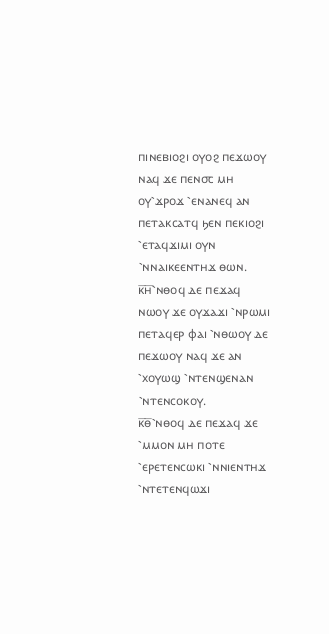ⲡⲓⲛⲉⲃⲓⲟϩⲓ ⲟⲩⲟϩ ⲡⲉϫⲱⲟⲩ ⲛⲁϥ ϫⲉ ⲡⲉⲛ⳪ ⲙⲏ ⲟⲩ⳿ϫⲣⲟϫ ⳿ⲉⲛⲁⲛⲉϥ ⲁⲛ ⲡⲉⲧⲁⲕⲥⲁⲧϥ ϧⲉⲛ ⲡⲉⲕⲓⲟϩⲓ ⳿ⲉⲧⲁϥϫⲓⲙⲓ ⲟⲩⲛ ⳿ⲛⲛⲁⲓⲕⲉⲉⲛⲧⲏϫ ⲑⲱⲛ.
ⲕ̅ⲏ̅⳿ⲛⲑⲟϥ ⲇⲉ ⲡⲉϫⲁϥ ⲛⲱⲟⲩ ϫⲉ ⲟⲩϫⲁϫⲓ ⳿ⲛⲣⲱⲙⲓ ⲡⲉⲧⲁϥⲉⲣ ⲫⲁⲓ ⳿ⲛⲑⲱⲟⲩ ⲇⲉ ⲡⲉϫⲱⲟⲩ ⲛⲁϥ ϫⲉ ⲁⲛ ⳿ⲭⲟⲩⲱϣ ⳿ⲛⲧⲉⲛϣⲉⲛⲁⲛ ⳿ⲛⲧⲉⲛⲥⲟⲕⲟⲩ.
ⲕ̅ⲑ̅⳿ⲛⲑⲟϥ ⲇⲉ ⲡⲉϫⲁϥ ϫⲉ ⳿ⲙⲙⲟⲛ ⲙⲏ ⲡⲟⲧⲉ ⳿ⲉⲣⲉⲧⲉⲛⲥⲱⲕⲓ ⳿ⲛⲛⲓⲉⲛⲧⲏϫ ⳿ⲛⲧⲉⲧⲉⲛϥⲱϫⲓ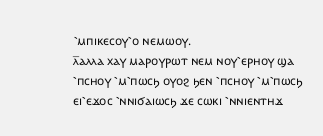⳿ⲙⲡⲓⲕⲉⲥⲟⲩ⳿ⲟ ⲛⲉⲙⲱⲟⲩ.
ⲗ̅ⲁⲗⲗⲁ ⲭⲁⲩ ⲙⲁⲣⲟⲩⲣⲱⲧ ⲛⲉⲙ ⲛⲟⲩ⳿ⲉⲣⲏⲟⲩ ϣⲁ ⳿ⲡⲥⲏⲟⲩ ⳿ⲙ⳿ⲡⲱⲥϧ ⲟⲩⲟϩ ϧⲉⲛ ⳿ⲡⲥⲏⲟⲩ ⳿ⲙ⳿ⲡⲱⲥϧ ⲉⲓ⳿ⲉϫⲟⲥ ⳿ⲛⲛⲓϭⲁⲓⲱⲥϧ ϫⲉ ⲥⲱⲕⲓ ⳿ⲛⲛⲓⲉⲛⲧⲏϫ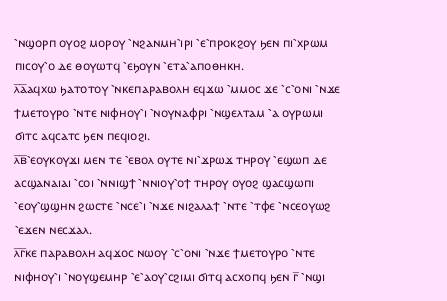⳿ⲛϣⲟⲣⲡ ⲟⲩⲟϩ ⲙⲟⲣⲟⲩ ⳿ⲛϩⲁⲛⲙⲏ⳿ⲓⲣⲓ ⳿ⲉ⳿ⲡⲣⲟⲕϩⲟⲩ ϧⲉⲛ ⲡⲓ⳿ⲭⲣⲱⲙ ⲡⲓⲥⲟⲩ⳿ⲟ ⲇⲉ ⲑⲟⲩⲱⲧϥ ⳿ⲉϧⲟⲩⲛ ⳿ⲉⲧⲁ⳿ⲁⲡⲟⲑⲏⲕⲏ.
ⲗ̅ⲁ̅ⲁϥⲭⲱ ϧⲁⲧⲟⲧⲟⲩ ⳿ⲛⲕⲉⲡⲁⲣⲁⲃⲟⲗⲏ ⲉϥϫⲱ ⳿ⲙⲙⲟⲥ ϫⲉ ⳿ⲥ⳿ⲟⲛⲓ ⳿ⲛϫⲉ ϯⲙⲉⲧⲟⲩⲣⲟ ⳿ⲛⲧⲉ ⲛⲓⲫⲏⲟⲩ⳿ⲓ ⳿ⲛⲟⲩⲛⲁⲫⲣⲓ ⳿ⲛϣⲉⲗⲧⲁⲙ ⳿ⲁ ⲟⲩⲣⲱⲙⲓ ϭⲓⲧⲥ ⲁϥⲥⲁⲧⲥ ϧⲉⲛ ⲡⲉϥⲓⲟϩⲓ.
ⲗ̅ⲃ̅⳿ⲉⲟⲩⲕⲟⲩϫⲓ ⲙⲉⲛ ⲧⲉ ⳿ⲉⲃⲟⲗ ⲟⲩⲧⲉ ⲛⲓ⳿ϫⲣⲱϫ ⲧⲏⲣⲟⲩ ⳿ⲉϣⲱⲡ ⲇⲉ ⲁⲥϣⲁⲛⲁⲓⲁⲓ ⳿ⲥⲟⲓ ⳿ⲛⲛⲓϣϯ ⳿ⲛⲛⲓⲟⲩ⳿ⲟϯ ⲧⲏⲣⲟⲩ ⲟⲩⲟϩ ϣⲁⲥϣⲱⲡⲓ ⳿ⲉⲟⲩ⳿ϣϣⲏⲛ ϩⲱⲥⲧⲉ ⳿ⲛⲥⲉ⳿ⲓ ⳿ⲛϫⲉ ⲛⲓϩⲁⲗⲁϯ ⳿ⲛⲧⲉ ⳿ⲧⲫⲉ ⳿ⲛⲥⲉⲟⲩⲱϩ ⳿ⲉϫⲉⲛ ⲛⲉⲥϫⲁⲗ.
ⲗ̅ⲅ̅ⲕⲉ ⲡⲁⲣⲁⲃⲟⲗⲏ ⲁϥϫⲟⲥ ⲛⲱⲟⲩ ⳿ⲥ⳿ⲟⲛⲓ ⳿ⲛϫⲉ ϯⲙⲉⲧⲟⲩⲣⲟ ⳿ⲛⲧⲉ ⲛⲓⲫⲏⲟⲩ⳿ⲓ ⳿ⲛⲟⲩϣⲉⲙⲏⲣ ⳿ⲉ⳿ⲁⲟⲩ⳿ⲥϩⲓⲙⲓ ϭⲓⲧϥ ⲁⲥⲭⲟⲡϥ ϧⲉⲛ ⲅ̅ ⳿ⲛϣⲓ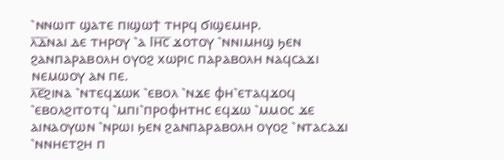⳿ⲛⲛⲱⲓⲧ ϣⲁⲧⲉ ⲡⲓϣⲱϯ ⲧⲏⲣϥ ϭⲓϣⲉⲙⲏⲣ.
ⲗ̅ⲇ̅ⲛⲁⲓ ⲇⲉ ⲧⲏⲣⲟⲩ ⳿ⲁ Ⲓⲏ̅ⲥ̅ ϫⲟⲧⲟⲩ ⳿ⲛⲛⲓⲙⲏϣ ϧⲉⲛ ϩⲁⲛⲡⲁⲣⲁⲃⲟⲗⲏ ⲟⲩⲟϩ ⲭⲱⲣⲓⲥ ⲡⲁⲣⲁⲃⲟⲗⲏ ⲛⲁϥⲥⲁϫⲓ ⲛⲉⲙⲱⲟⲩ ⲁⲛ ⲡⲉ.
ⲗ̅ⲉ̅ϩⲓⲛⲁ ⳿ⲛⲧⲉϥϫⲱⲕ ⳿ⲉⲃⲟⲗ ⳿ⲛϫⲉ ⲫⲏ⳿ⲉⲧⲁϥϫⲟϥ ⳿ⲉⲃⲟⲗϩⲓⲧⲟⲧϥ ⳿ⲙⲡⲓ⳿ⲡⲣⲟⲫⲏⲧⲏⲥ ⲉϥϫⲱ ⳿ⲙⲙⲟⲥ ϫⲉ ⲁⲓⲛⲁⲟⲩⲱⲛ ⳿ⲛⲣⲱⲓ ϧⲉⲛ ϩⲁⲛⲡⲁⲣⲁⲃⲟⲗⲏ ⲟⲩⲟϩ ⳿ⲛⲧⲁⲥⲁϫⲓ ⳿ⲛⲛⲏⲉⲧϩⲏ ⲡ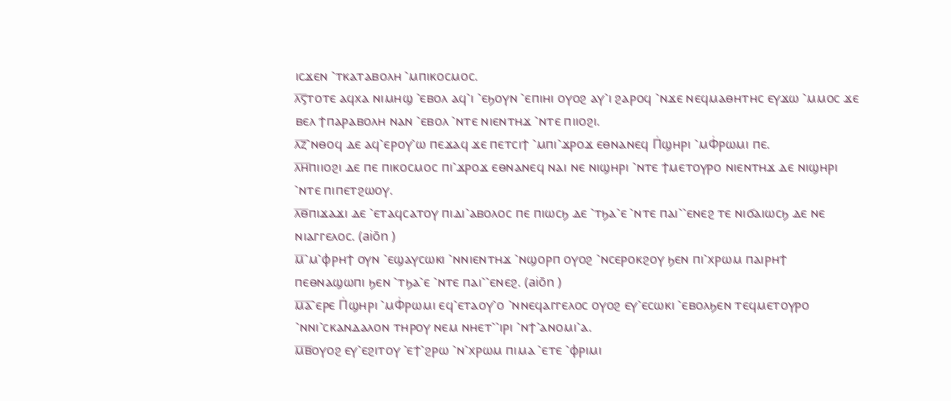ⲓⲥϫⲉⲛ ⳿ⲧⲕⲁⲧⲁⲃⲟⲗⲏ ⳿ⲙⲡⲓⲕⲟⲥⲙⲟⲥ.
ⲗ̅ⲋ̅ⲧⲟⲧⲉ ⲁϥⲭⲁ ⲛⲓⲙⲏϣ ⳿ⲉⲃⲟⲗ ⲁϥ⳿ⲓ ⳿ⲉϧⲟⲩⲛ ⳿ⲉⲡⲓⲏⲓ ⲟⲩⲟϩ ⲁⲩ⳿ⲓ ϩⲁⲣⲟϥ ⳿ⲛϫⲉ ⲛⲉϥⲙⲁⲑⲏⲧⲏⲥ ⲉⲩϫⲱ ⳿ⲙⲙⲟⲥ ϫⲉ ⲃⲉⲗ ϯⲡⲁⲣⲁⲃⲟⲗⲏ ⲛⲁⲛ ⳿ⲉⲃⲟⲗ ⳿ⲛⲧⲉ ⲛⲓⲉⲛⲧⲏϫ ⳿ⲛⲧⲉ ⲡⲓⲓⲟϩⲓ.
ⲗ̅ⲍ̅⳿ⲛⲑⲟϥ ⲇⲉ ⲁϥ⳿ⲉⲣⲟⲩ⳿ⲱ ⲡⲉϫⲁϥ ϫⲉ ⲡⲉⲧⲥⲓϯ ⳿ⲙⲡⲓ⳿ϫⲣⲟϫ ⲉⲑⲛⲁⲛⲉϥ Ⲡ̇ϣⲏⲣⲓ ⳿ⲙⲪ̇ⲣⲱⲙⲓ ⲡⲉ.
ⲗ̅ⲏ̅ⲡⲓⲓⲟϩⲓ ⲇⲉ ⲡⲉ ⲡⲓⲕⲟⲥⲙⲟⲥ ⲡⲓ⳿ϫⲣⲟϫ ⲉⲑⲛⲁⲛⲉϥ ⲛⲁⲓ ⲛⲉ ⲛⲓϣⲏⲣⲓ ⳿ⲛⲧⲉ ϯⲙⲉⲧⲟⲩⲣⲟ ⲛⲓⲉⲛⲧⲏϫ ⲇⲉ ⲛⲓϣⲏⲣⲓ ⳿ⲛⲧⲉ ⲡⲓⲡⲉⲧϩⲱⲟⲩ.
ⲗ̅ⲑ̅ⲡⲓϫⲁϫⲓ ⲇⲉ ⳿ⲉⲧⲁϥⲥⲁⲧⲟⲩ ⲡⲓⲇⲓ⳿ⲁⲃⲟⲗⲟⲥ ⲡⲉ ⲡⲓⲱⲥϧ ⲇⲉ ⳿ⲧϧⲁ⳿ⲉ ⳿ⲛⲧⲉ ⲡⲁⲓ⳿⳿ⲉⲛⲉϩ ⲧⲉ ⲛⲓϭⲁⲓⲱⲥϧ ⲇⲉ ⲛⲉ ⲛⲓⲁⲅⲅⲉⲗⲟⲥ. (aiōn )
ⲙ̅⳿ⲙ⳿ⲫⲣⲏϯ ⲟⲩⲛ ⳿ⲉϣⲁⲩⲥⲱⲕⲓ ⳿ⲛⲛⲓⲉⲛⲧⲏϫ ⳿ⲛϣⲟⲣⲡ ⲟⲩⲟϩ ⳿ⲛⲥⲉⲣⲟⲕϩⲟⲩ ϧⲉⲛ ⲡⲓ⳿ⲭⲣⲱⲙ ⲡⲁⲓⲣⲏϯ ⲡⲉⲑⲛⲁϣⲱⲡⲓ ϧⲉⲛ ⳿ⲧϧⲁ⳿ⲉ ⳿ⲛⲧⲉ ⲡⲁⲓ⳿⳿ⲉⲛⲉϩ. (aiōn )
ⲙ̅ⲁ̅⳿ⲉⲣⲉ Ⲡ̇ϣⲏⲣⲓ ⳿ⲙⲪ̇ⲣⲱⲙⲓ ⲉϥ⳿ⲉⲧⲁⲟⲩ⳿ⲟ ⳿ⲛⲛⲉϥⲁⲅⲅⲉⲗⲟⲥ ⲟⲩⲟϩ ⲉⲩ⳿ⲉⲥⲱⲕⲓ ⳿ⲉⲃⲟⲗϧⲉⲛ ⲧⲉϥⲙⲉⲧⲟⲩⲣⲟ ⳿ⲛⲛⲓ⳿ⲥⲕⲁⲛⲇⲁⲗⲟⲛ ⲧⲏⲣⲟⲩ ⲛⲉⲙ ⲛⲏⲉⲧ⳿⳿ⲓⲣⲓ ⳿ⲛϯ⳿ⲁⲛⲟⲙⲓ⳿ⲁ.
ⲙ̅ⲃ̅ⲟⲩⲟϩ ⲉⲩ⳿ⲉϩⲓⲧⲟⲩ ⳿ⲉϯ⳿ϩⲣⲱ ⳿ⲛ⳿ⲭⲣⲱⲙ ⲡⲓⲙⲁ ⳿ⲉⲧⲉ ⳿ⲫⲣⲓⲙⲓ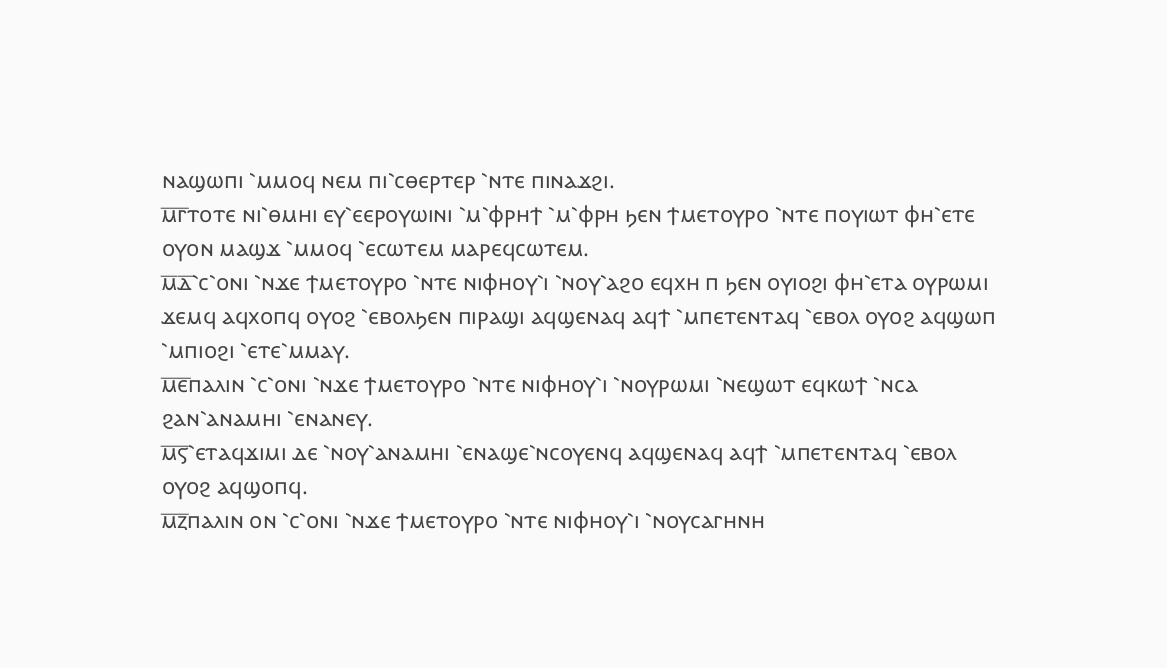ⲛⲁϣⲱⲡⲓ ⳿ⲙⲙⲟϥ ⲛⲉⲙ ⲡⲓ⳿ⲥⲑⲉⲣⲧⲉⲣ ⳿ⲛⲧⲉ ⲡⲓⲛⲁϫϩⲓ.
ⲙ̅ⲅ̅ⲧⲟⲧⲉ ⲛⲓ⳿ⲑⲙⲏⲓ ⲉⲩ⳿ⲉⲉⲣⲟⲩⲱⲓⲛⲓ ⳿ⲙ⳿ⲫⲣⲏϯ ⳿ⲙ⳿ⲫⲣⲏ ϧⲉⲛ ϯⲙⲉⲧⲟⲩⲣⲟ ⳿ⲛⲧⲉ ⲡⲟⲩⲓⲱⲧ ⲫⲏ⳿ⲉⲧⲉ ⲟⲩⲟⲛ ⲙⲁϣϫ ⳿ⲙⲙⲟϥ ⳿ⲉⲥⲱⲧⲉⲙ ⲙⲁⲣⲉϥⲥⲱⲧⲉⲙ.
ⲙ̅ⲇ̅⳿ⲥ⳿ⲟⲛⲓ ⳿ⲛϫⲉ ϯⲙⲉⲧⲟⲩⲣⲟ ⳿ⲛⲧⲉ ⲛⲓⲫⲏⲟⲩ⳿ⲓ ⳿ⲛⲟⲩ⳿ⲁϩⲟ ⲉϥⲭⲏ ⲡ ϧⲉⲛ ⲟⲩⲓⲟϩⲓ ⲫⲏ⳿ⲉⲧⲁ ⲟⲩⲣⲱⲙⲓ ϫⲉⲙϥ ⲁϥⲭⲟⲡϥ ⲟⲩⲟϩ ⳿ⲉⲃⲟⲗϧⲉⲛ ⲡⲓⲣⲁϣⲓ ⲁϥϣⲉⲛⲁϥ ⲁϥϯ ⳿ⲙⲡⲉⲧⲉⲛⲧⲁϥ ⳿ⲉⲃⲟⲗ ⲟⲩⲟϩ ⲁϥϣⲱⲡ ⳿ⲙⲡⲓⲟϩⲓ ⳿ⲉⲧⲉ⳿ⲙⲙⲁⲩ.
ⲙ̅ⲉ̅ⲡⲁⲗⲓⲛ ⳿ⲥ⳿ⲟⲛⲓ ⳿ⲛϫⲉ ϯⲙⲉⲧⲟⲩⲣⲟ ⳿ⲛⲧⲉ ⲛⲓⲫⲏⲟⲩ⳿ⲓ ⳿ⲛⲟⲩⲣⲱⲙⲓ ⳿ⲛⲉϣⲱⲧ ⲉϥⲕⲱϯ ⳿ⲛⲥⲁ ϩⲁⲛ⳿ⲁⲛⲁⲙⲏⲓ ⳿ⲉⲛⲁⲛⲉⲩ.
ⲙ̅ⲋ̅⳿ⲉⲧⲁϥϫⲓⲙⲓ ⲇⲉ ⳿ⲛⲟⲩ⳿ⲁⲛⲁⲙⲏⲓ ⳿ⲉⲛⲁϣⲉ⳿ⲛⲥⲟⲩⲉⲛϥ ⲁϥϣⲉⲛⲁϥ ⲁϥϯ ⳿ⲙⲡⲉⲧⲉⲛⲧⲁϥ ⳿ⲉⲃⲟⲗ ⲟⲩⲟϩ ⲁϥϣⲟⲡϥ.
ⲙ̅ⲍ̅ⲡⲁⲗⲓⲛ ⲟⲛ ⳿ⲥ⳿ⲟⲛⲓ ⳿ⲛϫⲉ ϯⲙⲉⲧⲟⲩⲣⲟ ⳿ⲛⲧⲉ ⲛⲓⲫⲏⲟⲩ⳿ⲓ ⳿ⲛⲟⲩⲥⲁⲅⲏⲛⲏ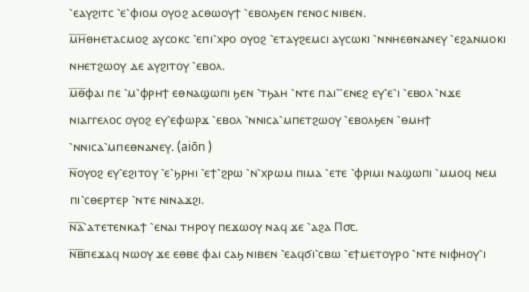⳿ⲉⲁⲩϩⲓⲧⲥ ⳿ⲉ⳿ⲫⲓⲟⲙ ⲟⲩⲟϩ ⲁⲥⲑⲱⲟⲩϯ ⳿ⲉⲃⲟⲗϧⲉⲛ ⲅⲉⲛⲟⲥ ⲛⲓⲃⲉⲛ.
ⲙ̅ⲏ̅ⲑⲏⲉⲧⲁⲥⲙⲟϩ ⲁⲩⲥⲟⲕⲥ ⳿ⲉⲡⲓ⳿ⲭⲣⲟ ⲟⲩⲟϩ ⳿ⲉⲧⲁⲩϩⲉⲙⲥⲓ ⲁⲩⲥⲱⲕⲓ ⳿ⲛⲛⲏⲉⲑⲛⲁⲛⲉⲩ ⳿ⲉϩⲁⲛⲙⲟⲕⲓ ⲛⲏⲉⲧϩⲱⲟⲩ ⲇⲉ ⲁⲩϩⲓⲧⲟⲩ ⳿ⲉⲃⲟⲗ.
ⲙ̅ⲑ̅ⲫⲁⲓ ⲡⲉ ⳿ⲙ⳿ⲫⲣⲏϯ ⲉⲑⲛⲁϣⲱⲡⲓ ϧⲉⲛ ⳿ⲧϧⲁⲏ ⳿ⲛⲧⲉ ⲡⲁⲓ⳿⳿ⲉⲛⲉϩ ⲉⲩ⳿ⲉ⳿ⲓ ⳿ⲉⲃⲟⲗ ⳿ⲛϫⲉ ⲛⲓⲁⲅⲅⲉⲗⲟⲥ ⲟⲩⲟϩ ⲉⲩ⳿ⲉⲫⲱⲣϫ ⳿ⲉⲃⲟⲗ ⳿ⲛⲛⲓⲥⲁ⳿ⲙⲡⲉⲧϩⲱⲟⲩ ⳿ⲉⲃⲟⲗϧⲉⲛ ⳿ⲑⲙⲏϯ ⳿ⲛⲛⲓⲥⲁ⳿ⲙⲡⲉⲑⲛⲁⲛⲉⲩ. (aiōn )
ⲛ̅ⲟⲩⲟϩ ⲉⲩ⳿ⲉϩⲓⲧⲟⲩ ⳿ⲉ⳿ϧⲣⲏⲓ ⳿ⲉϯ⳿ϩⲣⲱ ⳿ⲛ⳿ⲭⲣⲱⲙ ⲡⲓⲙⲁ ⳿ⲉⲧⲉ ⳿ⲫⲣⲓⲙⲓ ⲛⲁϣⲱⲡⲓ ⳿ⲙⲙⲟϥ ⲛⲉⲙ ⲡⲓ⳿ⲥⲑⲉⲣⲧⲉⲣ ⳿ⲛⲧⲉ ⲛⲓⲛⲁϫϩⲓ.
ⲛ̅ⲁ̅⳿ⲁⲧⲉⲧⲉⲛⲕⲁϯ ⳿ⲉⲛⲁⲓ ⲧⲏⲣⲟⲩ ⲡⲉϫⲱⲟⲩ ⲛⲁϥ ϫⲉ ⳿ⲁϩⲁ Ⲡ⳪.
ⲛ̅ⲃ̅ⲡⲉϫⲁϥ ⲛⲱⲟⲩ ϫⲉ ⲉⲑⲃⲉ ⲫⲁⲓ ⲥⲁϧ ⲛⲓⲃⲉⲛ ⳿ⲉⲁϥϭⲓ⳿ⲥⲃⲱ ⳿ⲉϯⲙⲉⲧⲟⲩⲣⲟ ⳿ⲛⲧⲉ ⲛⲓⲫⲏⲟⲩ⳿ⲓ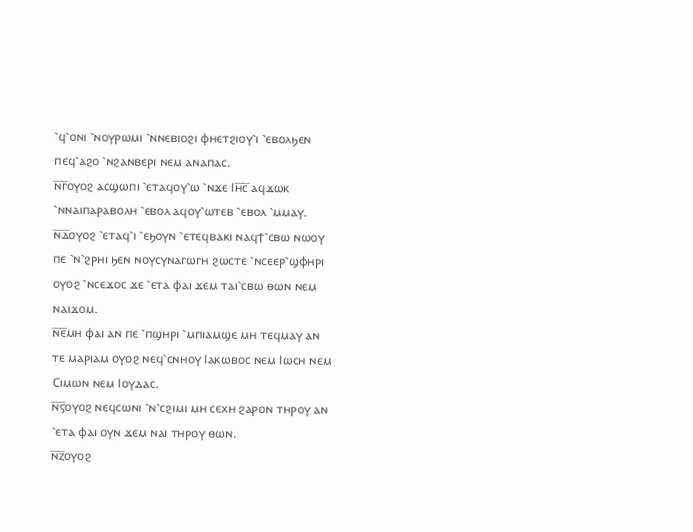⳿ϥ⳿ⲟⲛⲓ ⳿ⲛⲟⲩⲣⲱⲙⲓ ⳿ⲛⲛⲉⲃⲓⲟϩⲓ ⲫⲏⲉⲧϩⲓⲟⲩ⳿ⲓ ⳿ⲉⲃⲟⲗϧⲉⲛ ⲡⲉϥ⳿ⲁϩⲟ ⳿ⲛϩⲁⲛⲃⲉⲣⲓ ⲛⲉⲙ ⲁⲛⲁⲡⲁⲥ.
ⲛ̅ⲅ̅ⲟⲩⲟϩ ⲁⲥϣⲱⲡⲓ ⳿ⲉⲧⲁϥⲟⲩ⳿ⲱ ⳿ⲛϫⲉ Ⲓⲏ̅ⲥ̅ ⲁϥϫⲱⲕ ⳿ⲛⲛⲁⲓⲡⲁⲣⲁⲃⲟⲗⲏ ⳿ⲉⲃⲟⲗ ⲁϥⲟⲩ⳿ⲱⲧⲉⲃ ⳿ⲉⲃⲟⲗ ⳿ⲙⲙⲁⲩ.
ⲛ̅ⲇ̅ⲟⲩⲟϩ ⳿ⲉⲧⲁϥ⳿ⲓ ⳿ⲉϧⲟⲩⲛ ⳿ⲉⲧⲉϥⲃⲁⲕⲓ ⲛⲁϥϯ⳿ⲥⲃⲱ ⲛⲱⲟⲩ ⲡⲉ ⳿ⲛ⳿ϩⲣⲏⲓ ϧⲉⲛ ⲛⲟⲩⲥⲩⲛⲁⲅⲱⲅⲏ ϩⲱⲥⲧⲉ ⳿ⲛⲥⲉⲉⲣ⳿ϣⲫⲏⲣⲓ ⲟⲩⲟϩ ⳿ⲛⲥⲉϫⲟⲥ ϫⲉ ⳿ⲉⲧⲁ ⲫⲁⲓ ϫⲉⲙ ⲧⲁⲓ⳿ⲥⲃⲱ ⲑⲱⲛ ⲛⲉⲙ ⲛⲁⲓϫⲟⲙ.
ⲛ̅ⲉ̅ⲙⲏ ⲫⲁⲓ ⲁⲛ ⲡⲉ ⳿ⲡϣⲏⲣⲓ ⳿ⲙⲡⲓⲁⲙϣⲉ ⲙⲏ ⲧⲉϥⲙⲁⲩ ⲁⲛ ⲧⲉ ⲙⲁⲣⲓⲁⲙ ⲟⲩⲟϩ ⲛⲉϥ⳿ⲥⲛⲏⲟⲩ Ⲓⲁⲕⲱⲃⲟⲥ ⲛⲉⲙ Ⲓⲱⲥⲏ ⲛⲉⲙ Ⲥⲓⲙⲱⲛ ⲛⲉⲙ Ⲓⲟⲩⲇⲁⲥ.
ⲛ̅ⲋ̅ⲟⲩⲟϩ ⲛⲉϥⲥⲱⲛⲓ ⳿ⲛ⳿ⲥϩⲓⲙⲓ ⲙⲏ ⲥⲉⲭⲏ ϩⲁⲣⲟⲛ ⲧⲏⲣⲟⲩ ⲁⲛ ⳿ⲉⲧⲁ ⲫⲁⲓ ⲟⲩⲛ ϫⲉⲙ ⲛⲁⲓ ⲧⲏⲣⲟⲩ ⲑⲱⲛ.
ⲛ̅ⲍ̅ⲟⲩⲟϩ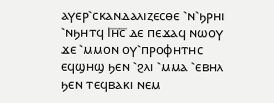ⲁⲩⲉⲣ⳿ⲥⲕⲁⲛⲇⲁⲗⲓⲍⲉⲥⲑⲉ ⳿ⲛ⳿ϧⲣⲏⲓ ⳿ⲛϧⲏⲧϥ Ⲓⲏ̅ⲥ̅ ⲇⲉ ⲡⲉϫⲁϥ ⲛⲱⲟⲩ ϫⲉ ⳿ⲙⲙⲟⲛ ⲟⲩ⳿ⲡⲣⲟⲫⲏⲧⲏⲥ ⲉϥϣⲏϣ ϧⲉⲛ ⳿ϩⲗⲓ ⳿ⲙⲙⲁ ⳿ⲉⲃⲏⲗ ϧⲉⲛ ⲧⲉϥⲃⲁⲕⲓ ⲛⲉⲙ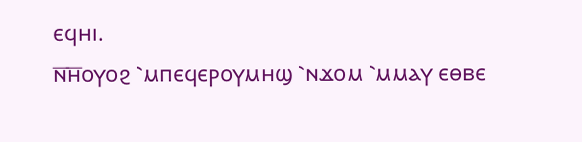ⲉϥⲏⲓ.
ⲛ̅ⲏ̅ⲟⲩⲟϩ ⳿ⲙⲡⲉϥⲉⲣⲟⲩⲙⲏϣ ⳿ⲛϫⲟⲙ ⳿ⲙⲙⲁⲩ ⲉⲑⲃⲉ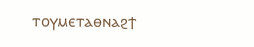ⲧⲟⲩⲙⲉⲧⲁⲑⲛⲁϩϯ